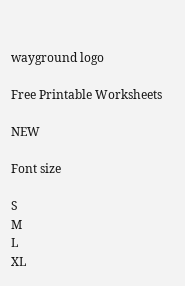wayground logo

Free Printable Worksheets

NEW

Font size

S
M
L
XL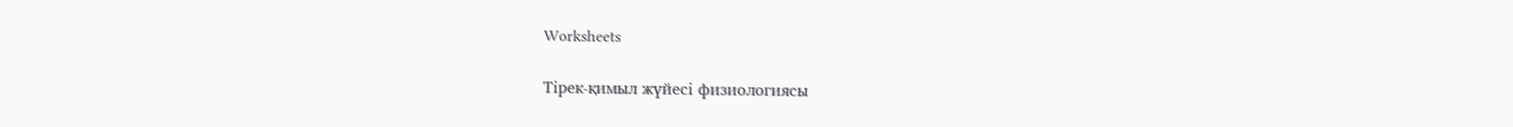Worksheets

Тірек-қимыл жүйесі физиологиясы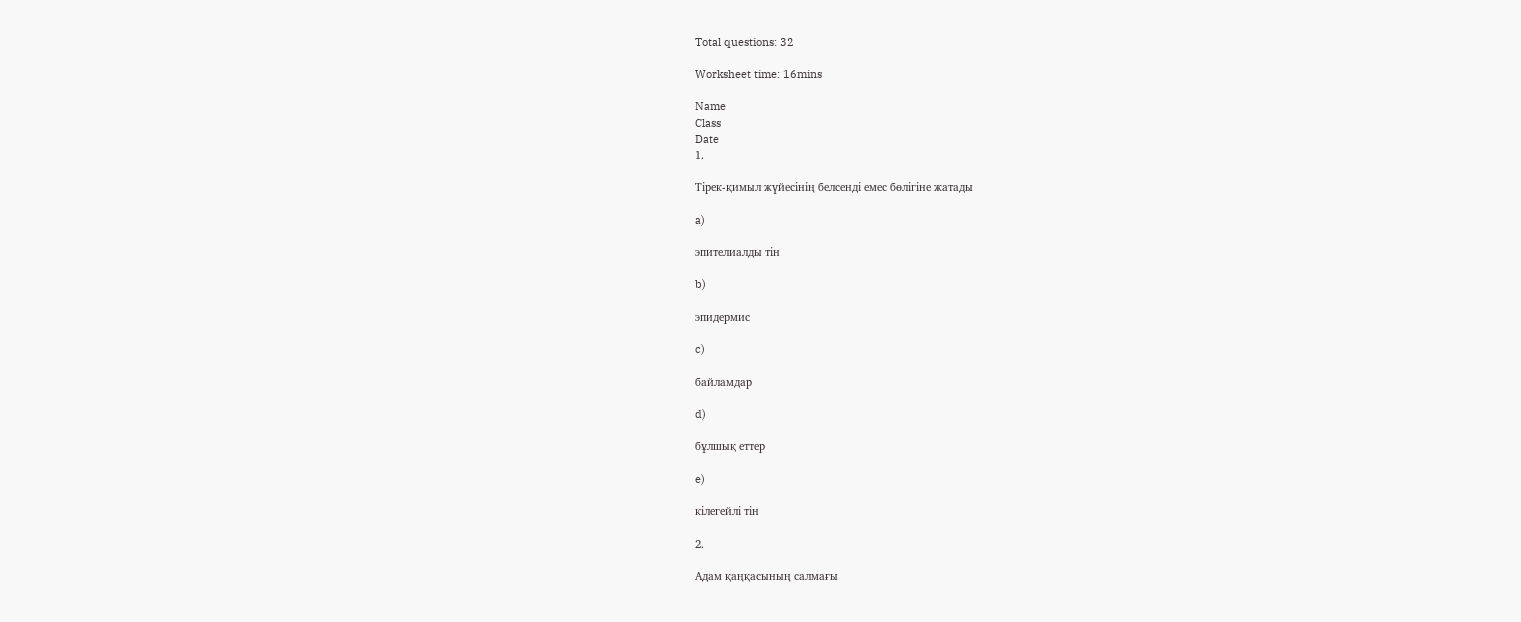Total questions: 32

Worksheet time: 16mins

Name
Class
Date
1.

Тірек-қимыл жүйесінің белсенді емес бөлігіне жатады

a)

эпителиалды тін

b)

эпидермис

c)

байламдар

d)

бұлшық еттер

e)

кілегейлі тін

2.

Адам қаңқасының салмағы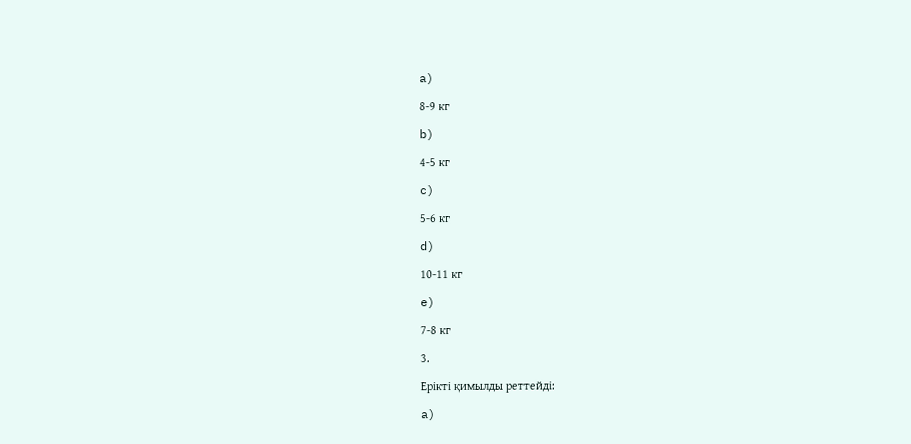a)

8-9 кг

b)

4-5 кг

c)

5-6 кг

d)

10-11 кг

e)

7-8 кг

3.

Ерікті қимылды реттейді:

a)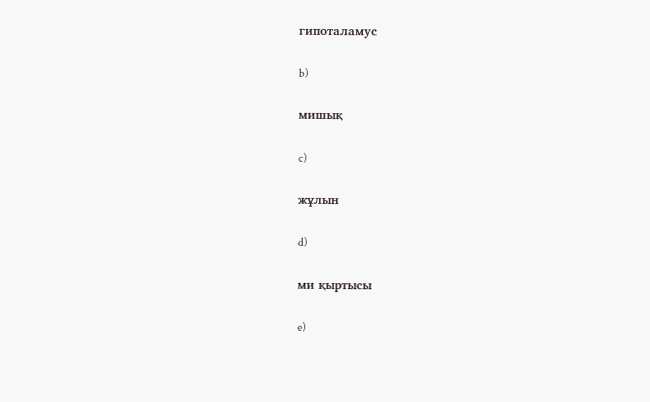гипоталамус

b)

мишық

c)

жұлын

d)

ми қыртысы

e)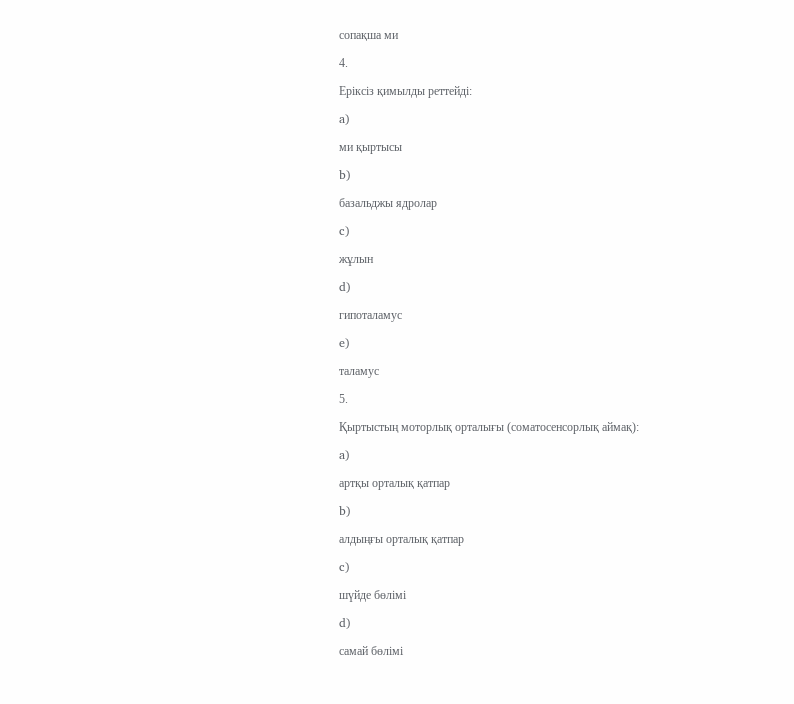сопақша ми

4.

Еріксіз қимылды реттейді:

a)

ми қыртысы

b)

базальджы ядролар

c)

жұлын

d)

гипоталамус

e)

таламус

5.

Қыртыстың моторлық орталығы (соматосенсорлық аймақ):

a)

артқы орталық қатпар

b)

алдыңғы орталық қатпар

c)

шүйде бөлімі

d)

самай бөлімі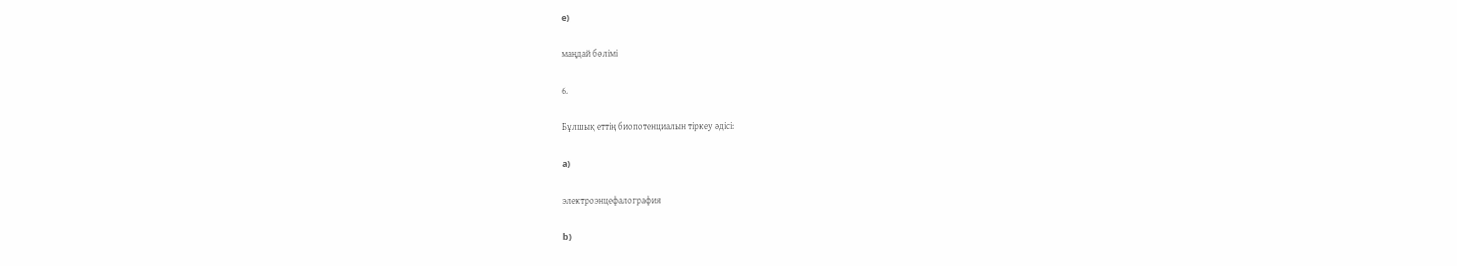e)

маңдай бөлімі

6.

Бұлшық еттің биопотенциалын тіркеу әдісі:

a)

электроэнцефалография

b)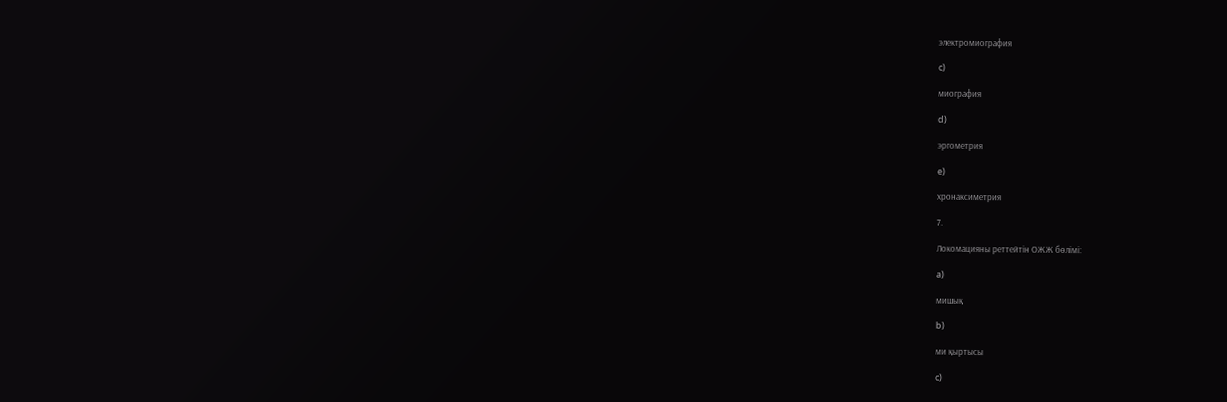электромиография

c)

миография

d)

эргометрия

e)

хронаксиметрия

7.

Локомацияны реттейтін ОЖЖ бөлімі:

a)

мишық

b)

ми қыртысы

c)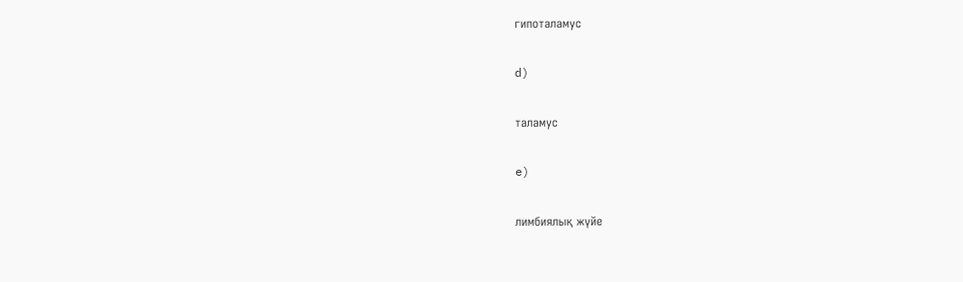гипоталамус

d)

таламус

e)

лимбиялық жүйе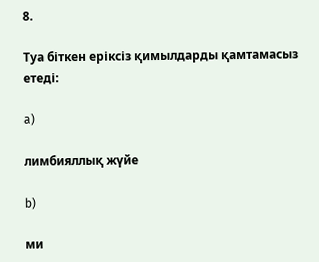8.

Туа біткен еріксіз қимылдарды қамтамасыз етеді:

a)

лимбияллық жүйе

b)

ми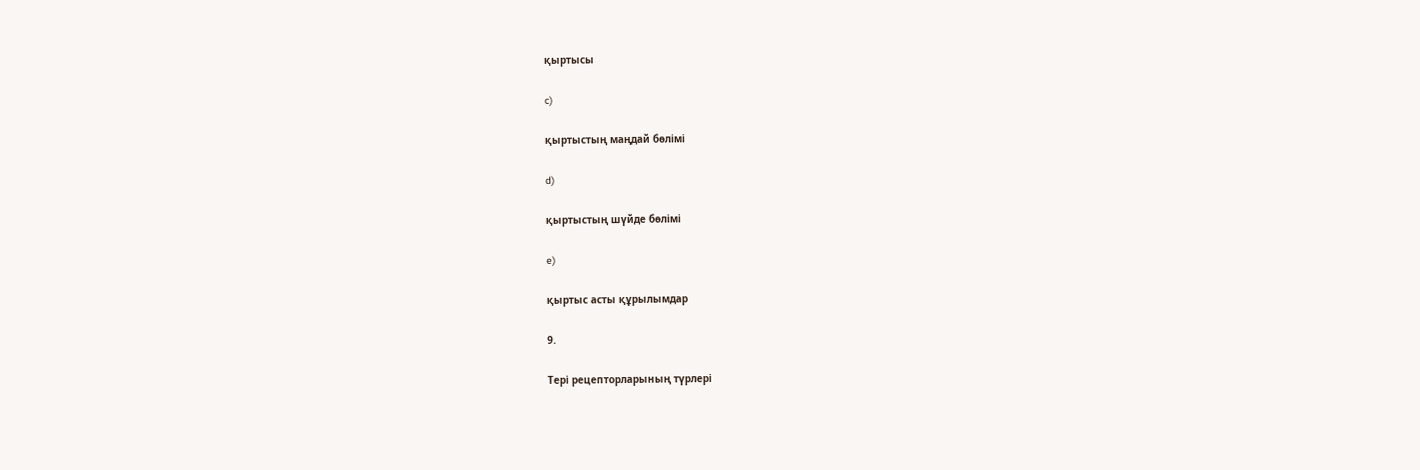қыртысы

c)

қыртыстың маңдай бөлімі

d)

қыртыстың шүйде бөлімі

e)

қыртыс асты құрылымдар

9.

Тері рецепторларының түрлері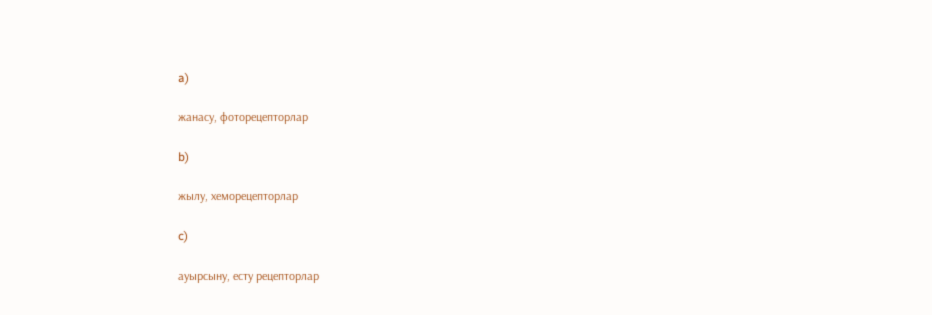a)

жанасу, фоторецепторлар

b)

жылу, хеморецепторлар

c)

ауырсыну, есту рецепторлар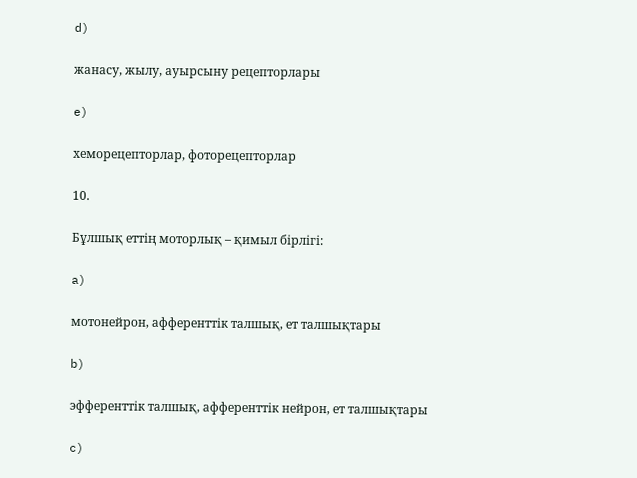d)

жанасу, жылу, ауырсыну рецепторлары

e)

хеморецепторлар, фоторецепторлар

10.

Бұлшық еттің моторлық – қимыл бірлігі:

a)

мотонейрон, афференттік талшық, ет талшықтары

b)

эфференттік талшық, афференттік нейрон, ет талшықтары

c)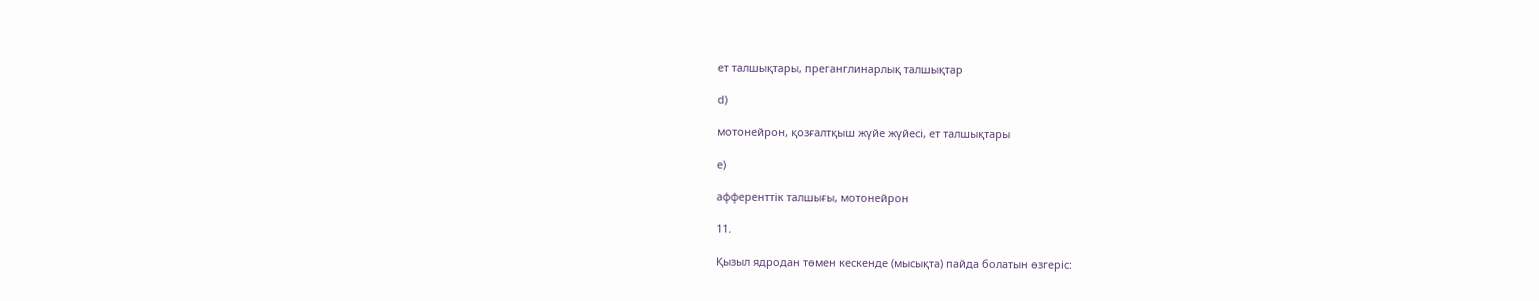ет талшықтары, преганглинарлық талшықтар

d)

мотонейрон, қозғалтқыш жүйе жүйесі, ет талшықтары

e)

афференттік талшығы, мотонейрон

11.

Қызыл ядродан төмен кескенде (мысықта) пайда болатын өзгеріс: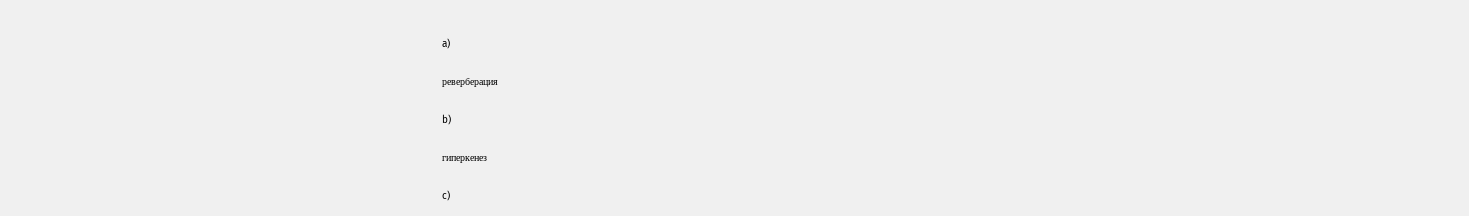a)

реверберация

b)

гиперкенез

c)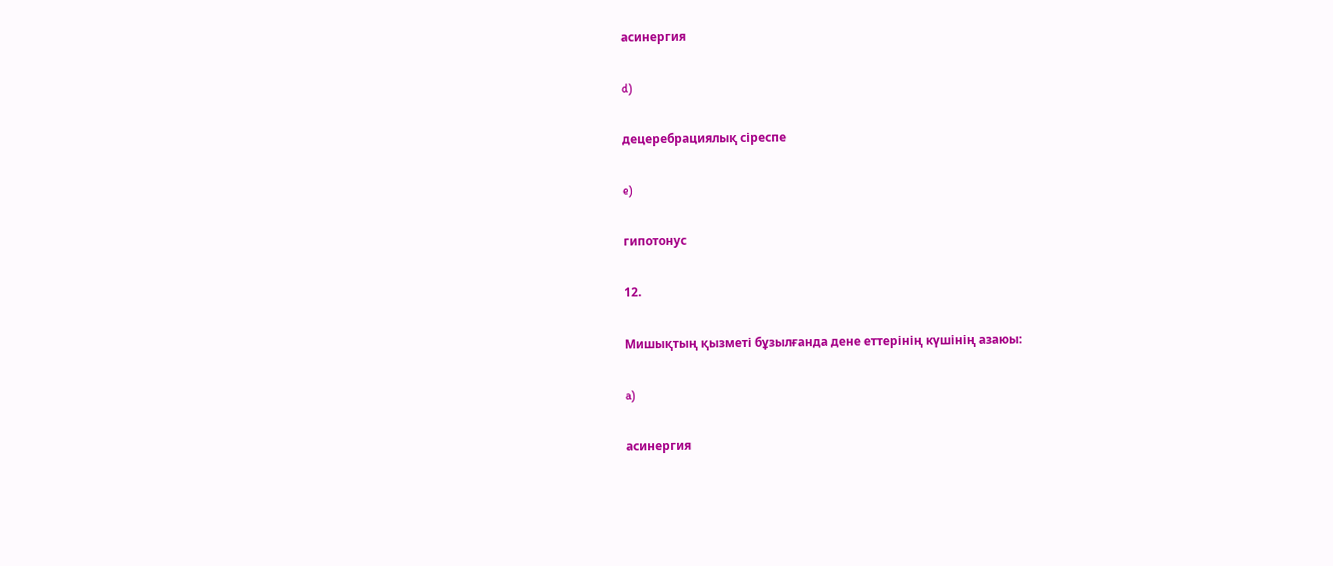асинергия

d)

децеребрациялық сіреспе

e)

гипотонус

12.

Мишықтың қызметі бұзылғанда дене еттерінің күшінің азаюы:

a)

асинергия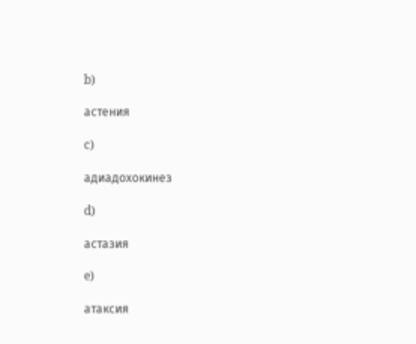b)

астения

c)

адиадохокинез

d)

астазия

e)

атаксия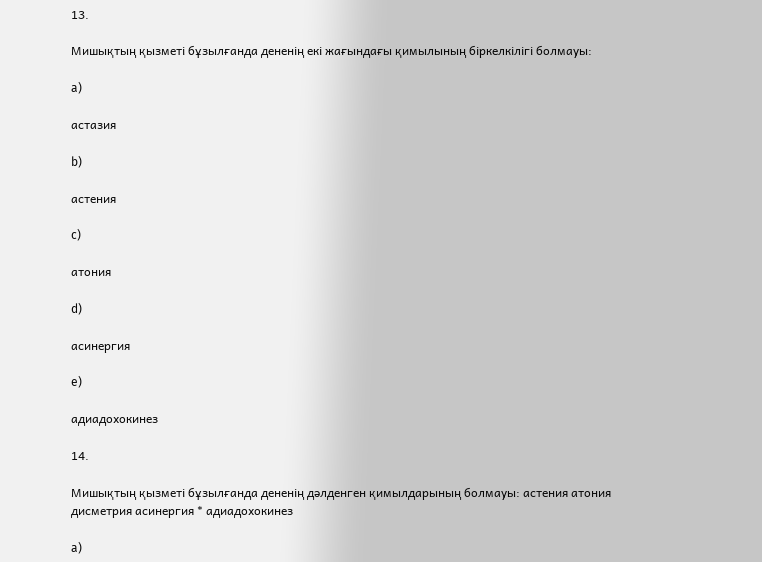13.

Мишықтың қызметі бұзылғанда дененің екі жағындағы қимылының біркелкілігі болмауы:

a)

астазия

b)

астения

c)

атония

d)

асинергия

e)

адиадохокинез

14.

Мишықтың қызметі бұзылғанда дененің дәлденген қимылдарының болмауы: астения атония дисметрия асинергия * адиадохокинез

a)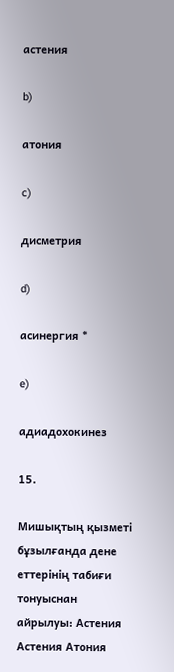астения

b)

атония

c)

дисметрия

d)

асинергия *

e)

адиадохокинез

15.

Мишықтың қызметі бұзылғанда дене еттерінің табиғи тонуыснан айрылуы: Астения Астения Атония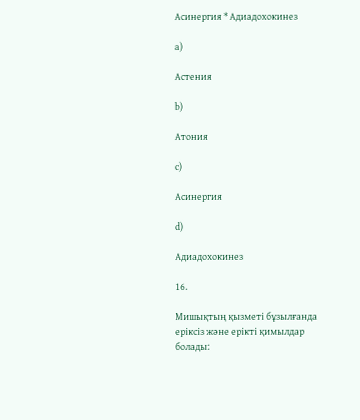Асинергия * Адиадохокинез

a)

Астения

b)

Атония

c)

Асинергия

d)

Адиадохокинез

16.

Мишықтың қызметі бұзылғанда еріксіз және ерікті қимылдар болады: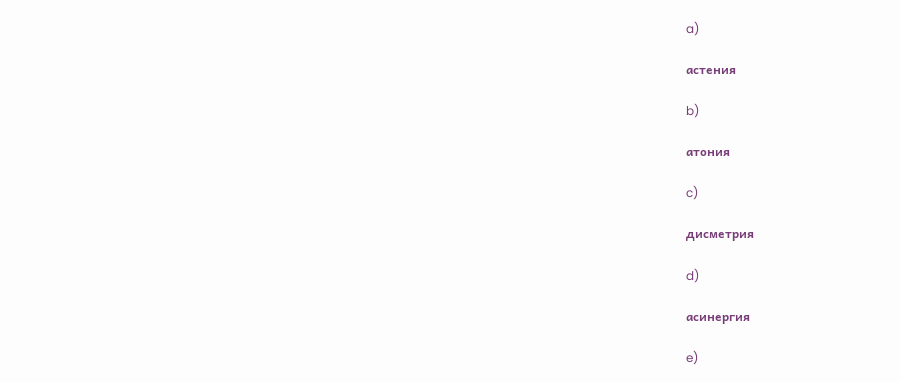a)

астения

b)

атония

c)

дисметрия

d)

асинергия

e)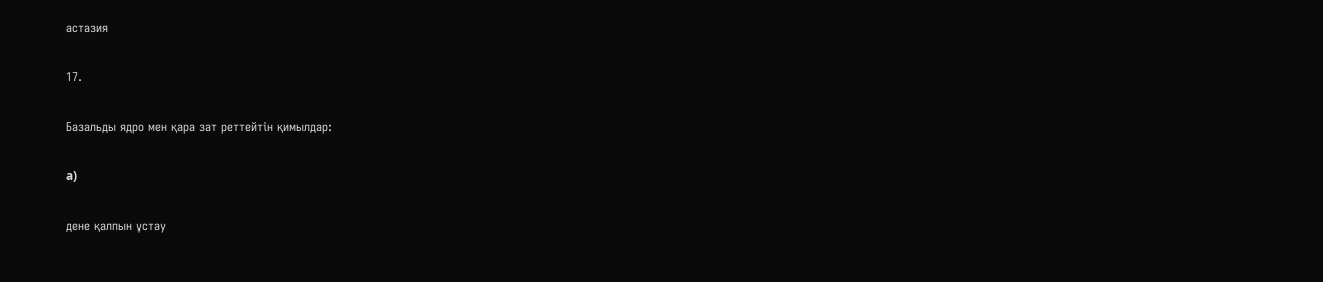астазия

17.

Базальды ядро мен қара зат реттейтін қимылдар:

a)

дене қалпын ұстау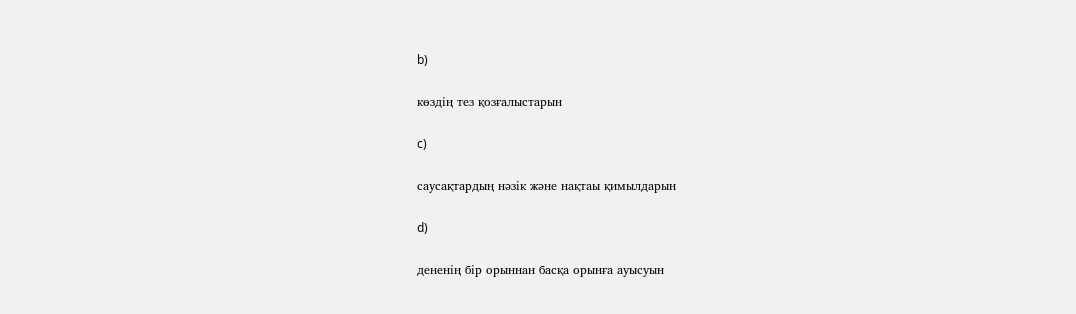b)

көздің тез қозғалыстарын

c)

саусақтардың нәзік және нақтаы қимылдарын

d)

дененің бір орыннан басқа орынға ауысуын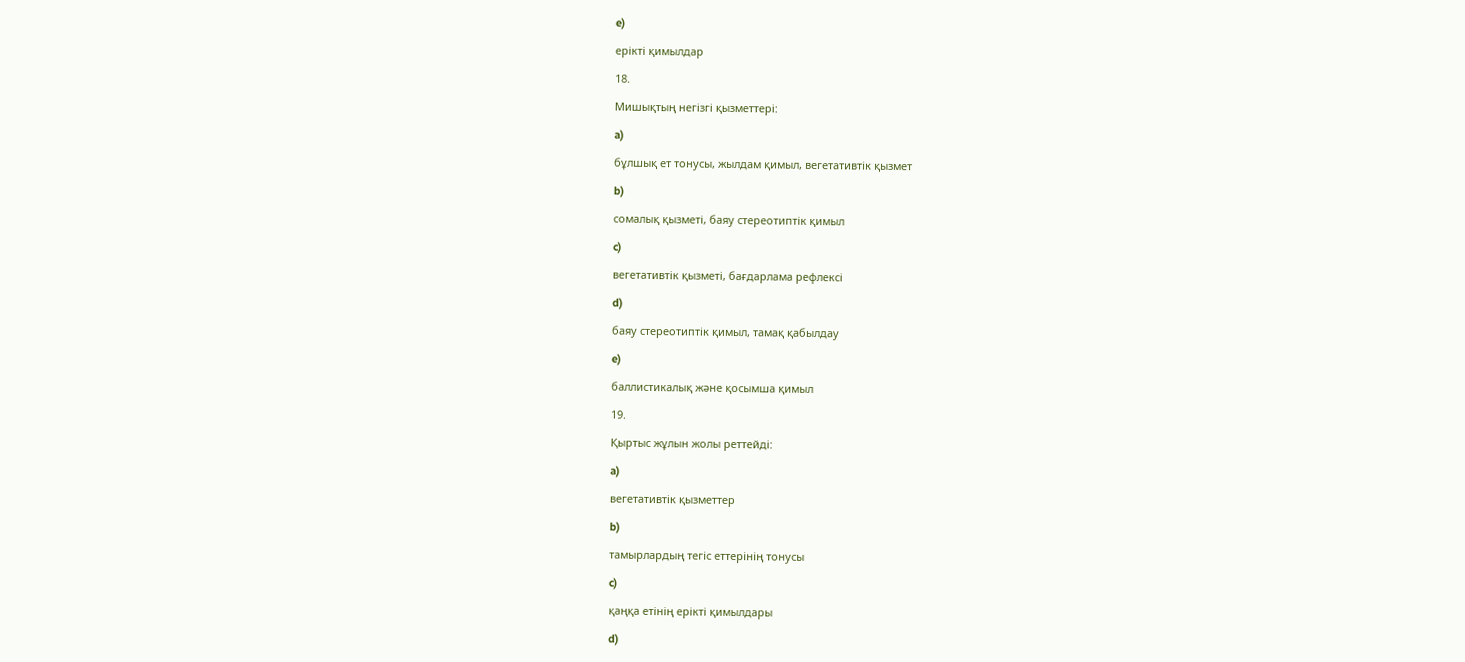e)

ерікті қимылдар

18.

Мишықтың негізгі қызметтері:

a)

бұлшық ет тонусы, жылдам қимыл, вегетативтік қызмет

b)

сомалық қызметі, баяу стереотиптік қимыл

c)

вегетативтік қызметі, бағдарлама рефлексі

d)

баяу стереотиптік қимыл, тамақ қабылдау

e)

баллистикалық және қосымша қимыл

19.

Қыртыс жұлын жолы реттейді:

a)

вегетативтік қызметтер

b)

тамырлардың тегіс еттерінің тонусы

c)

қаңқа етінің ерікті қимылдары

d)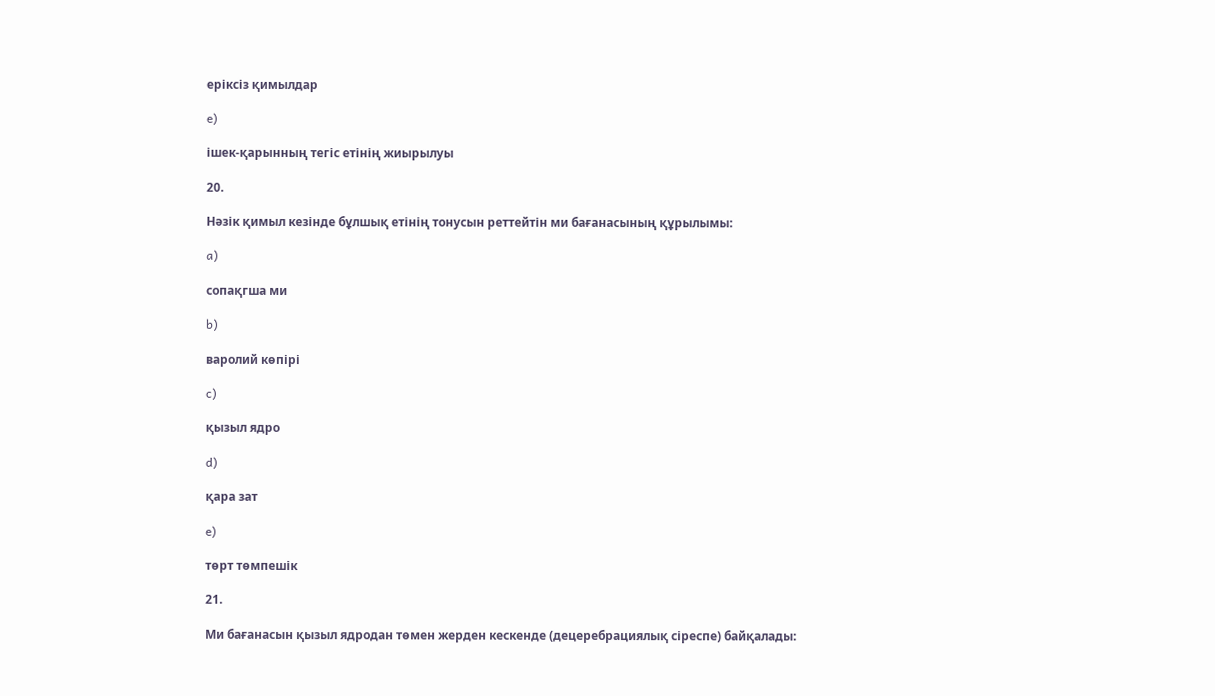еріксіз қимылдар

e)

ішек-қарынның тегіс етінің жиырылуы

20.

Нәзік қимыл кезінде бұлшық етінің тонусын реттейтін ми бағанасының құрылымы:

a)

сопақгша ми

b)

варолий көпірі

c)

қызыл ядро

d)

қара зат

e)

төрт төмпешік

21.

Ми бағанасын қызыл ядродан төмен жерден кескенде (децеребрациялық сіреспе) байқалады: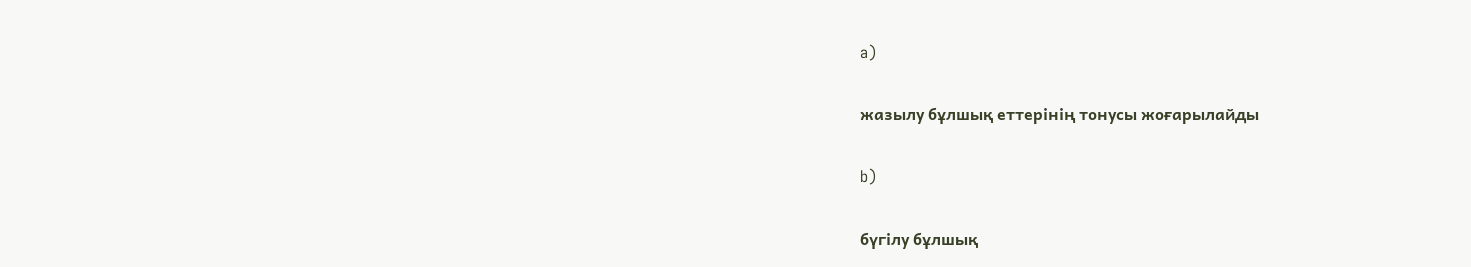a)

жазылу бұлшық еттерінің тонусы жоғарылайды

b)

бүгілу бұлшық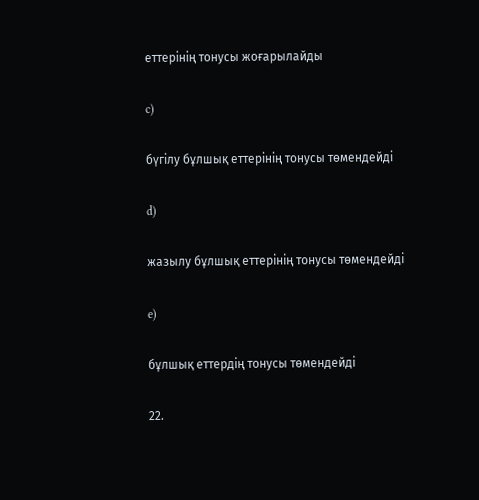еттерінің тонусы жоғарылайды

c)

бүгілу бұлшық еттерінің тонусы төмендейді

d)

жазылу бұлшық еттерінің тонусы төмендейді

e)

бұлшық еттердің тонусы төмендейді

22.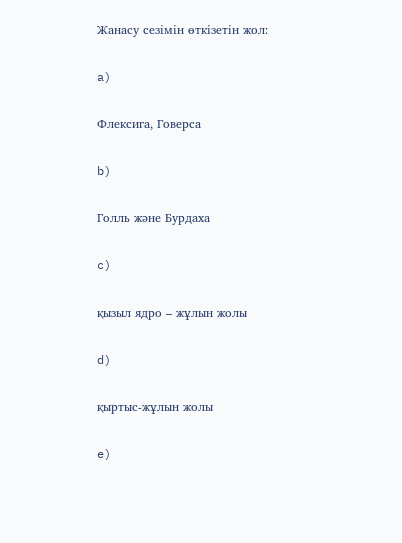Жанасу сезімін өткізетін жол:

a)

Флексига, Говерса

b)

Голль және Бурдаха

c)

қызыл ядро – жұлын жолы

d)

қыртыс-жұлын жолы

e)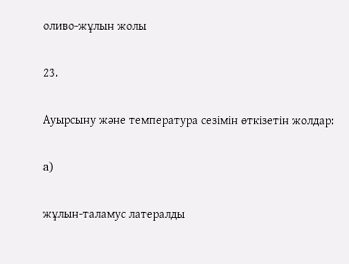оливо-жұлын жолы

23.

Ауырсыну және температура сезімін өткізетін жолдар:

a)

жұлын-таламус латералды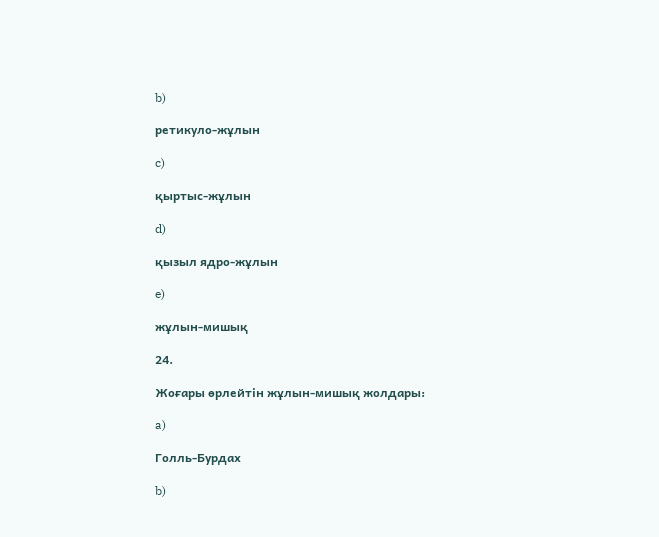b)

ретикуло-жұлын

c)

қыртыс-жұлын

d)

қызыл ядро-жұлын

e)

жұлын-мишық

24.

Жоғары өрлейтін жұлын-мишық жолдары:

a)

Голль-Бурдах

b)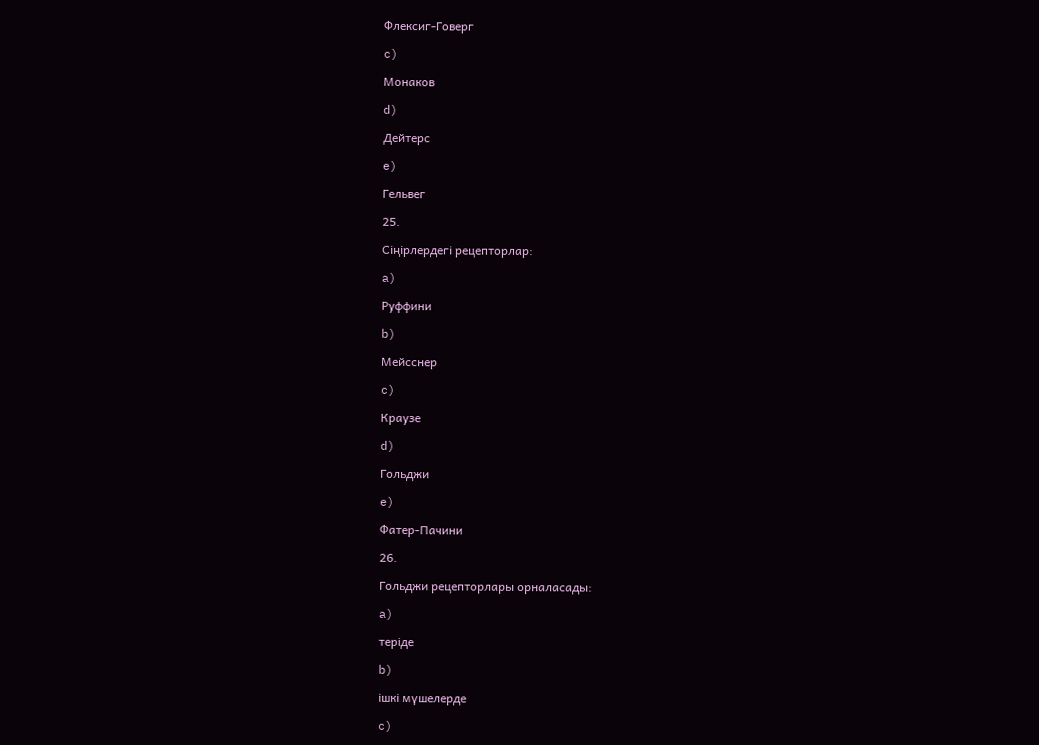Флексиг-Говерг

c)

Монаков

d)

Дейтерс

e)

Гельвег

25.

Сіңірлердегі рецепторлар:

a)

Руффини

b)

Мейсснер

c)

Краузе

d)

Гольджи

e)

Фатер-Пачини

26.

Гольджи рецепторлары орналасады:

a)

теріде

b)

ішкі мүшелерде

c)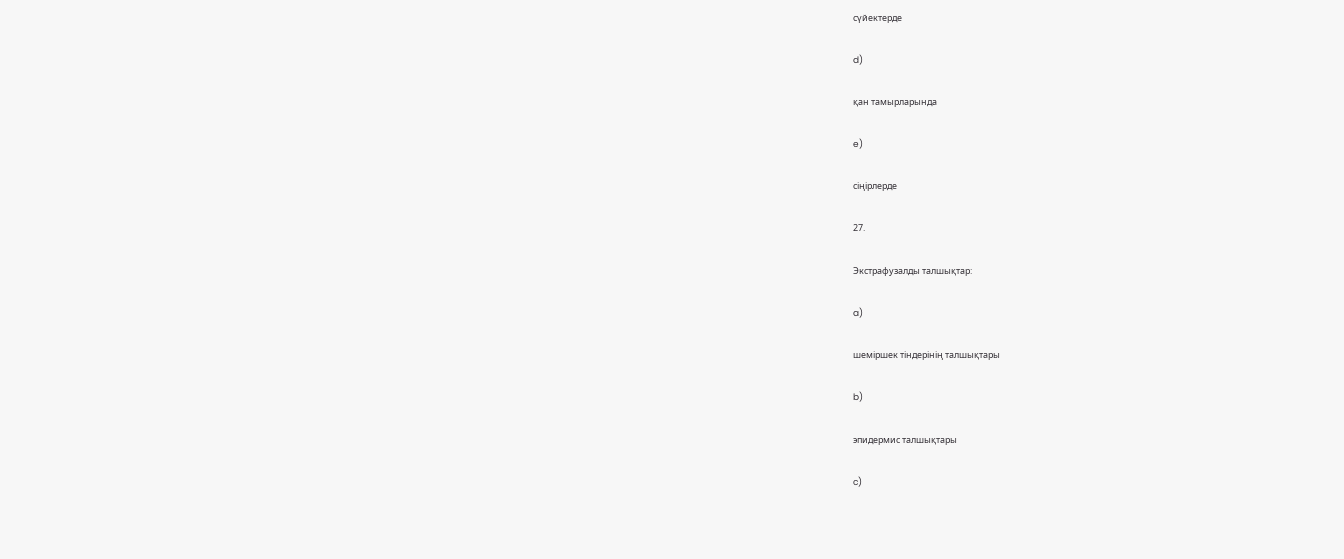сүйектерде

d)

қан тамырларында

e)

сіңірлерде

27.

Экстрафузалды талшықтар:

a)

шеміршек тіндерінің талшықтары

b)

эпидермис талшықтары

c)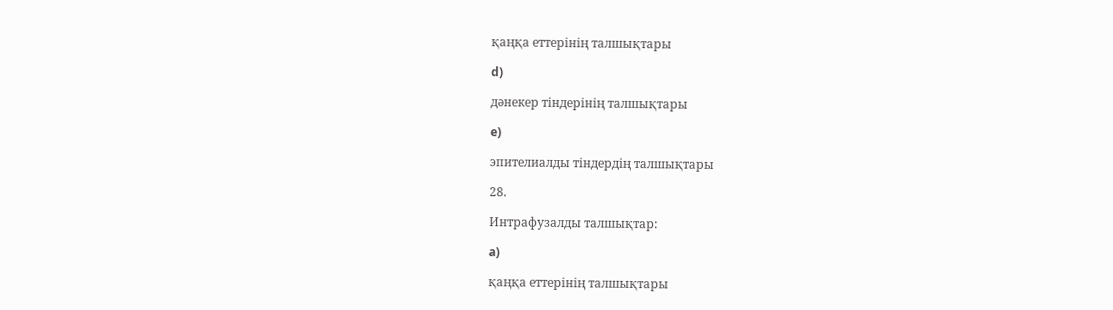қаңқа еттерінің талшықтары

d)

дәнекер тіндерінің талшықтары

e)

эпителиалды тіндердің талшықтары

28.

Интрафузалды талшықтар:

a)

қаңқа еттерінің талшықтары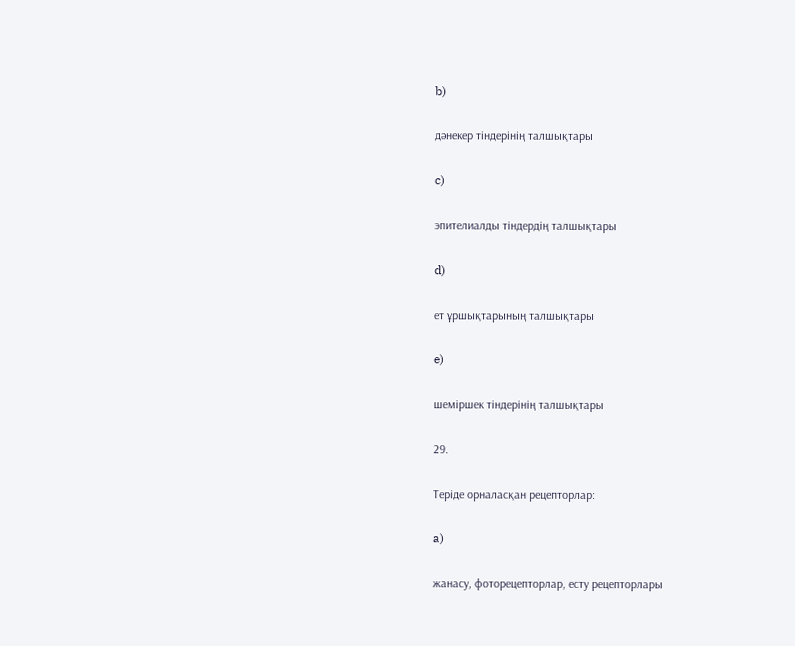b)

дәнекер тіндерінің талшықтары

c)

эпителиалды тіндердің талшықтары

d)

ет ұршықтарының талшықтары

e)

шеміршек тіндерінің талшықтары

29.

Теріде орналасқан рецепторлар:

a)

жанасу, фоторецепторлар, есту рецепторлары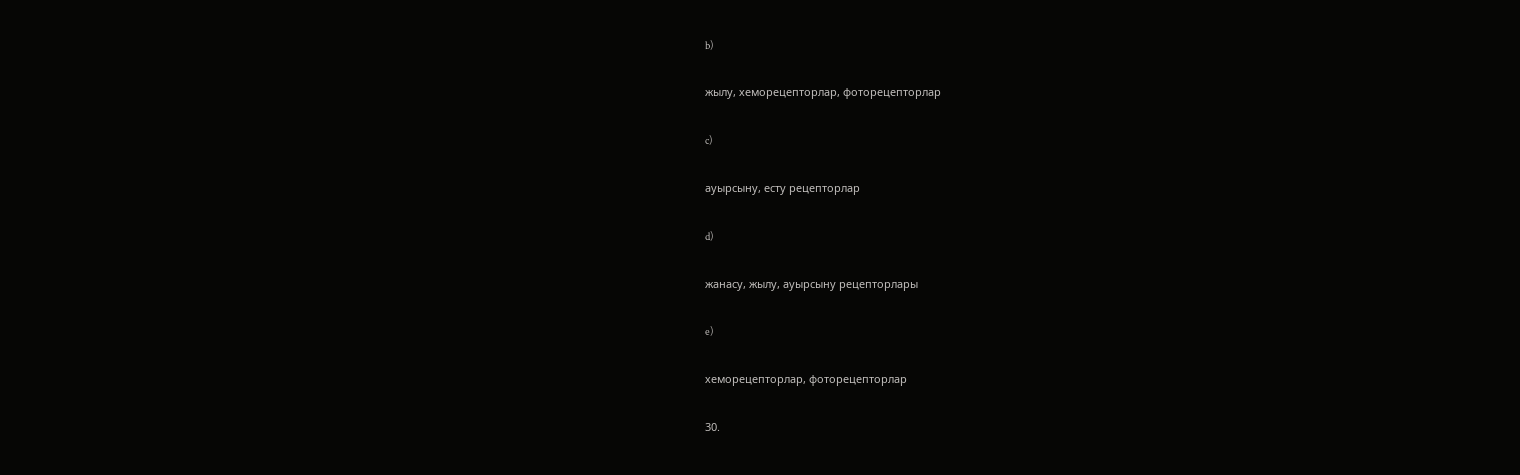b)

жылу, хеморецепторлар, фоторецепторлар

c)

ауырсыну, есту рецепторлар

d)

жанасу, жылу, ауырсыну рецепторлары

e)

хеморецепторлар, фоторецепторлар

30.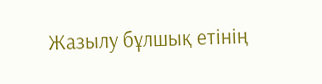Жазылу бұлшық етінің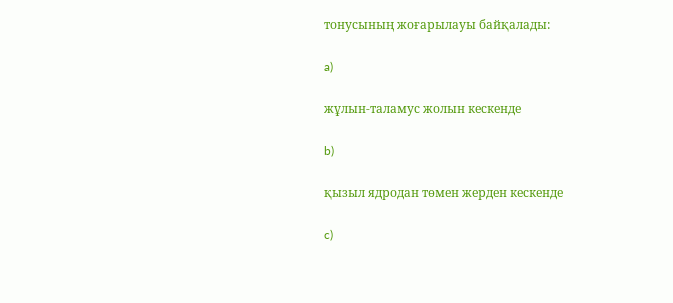тонусының жоғарылауы байқалады:

a)

жұлын-таламус жолын кескенде

b)

қызыл ядродан төмен жерден кескенде

c)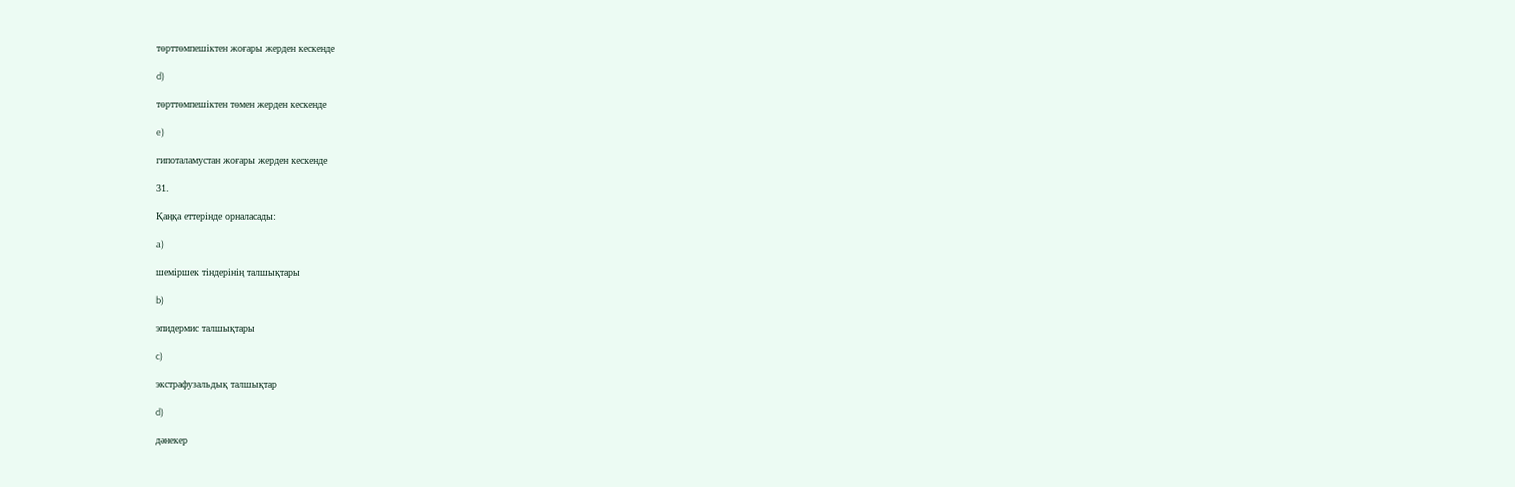төрттөмпешіктен жоғары жерден кескенде

d)

төрттөмпешіктен төмен жерден кескенде

e)

гипоталамустан жоғары жерден кескенде

31.

Қаңқа еттерінде орналасады:

a)

шеміршек тіндерінің талшықтары

b)

эпидермис талшықтары

c)

экстрафузальдық талшықтар

d)

дәнекер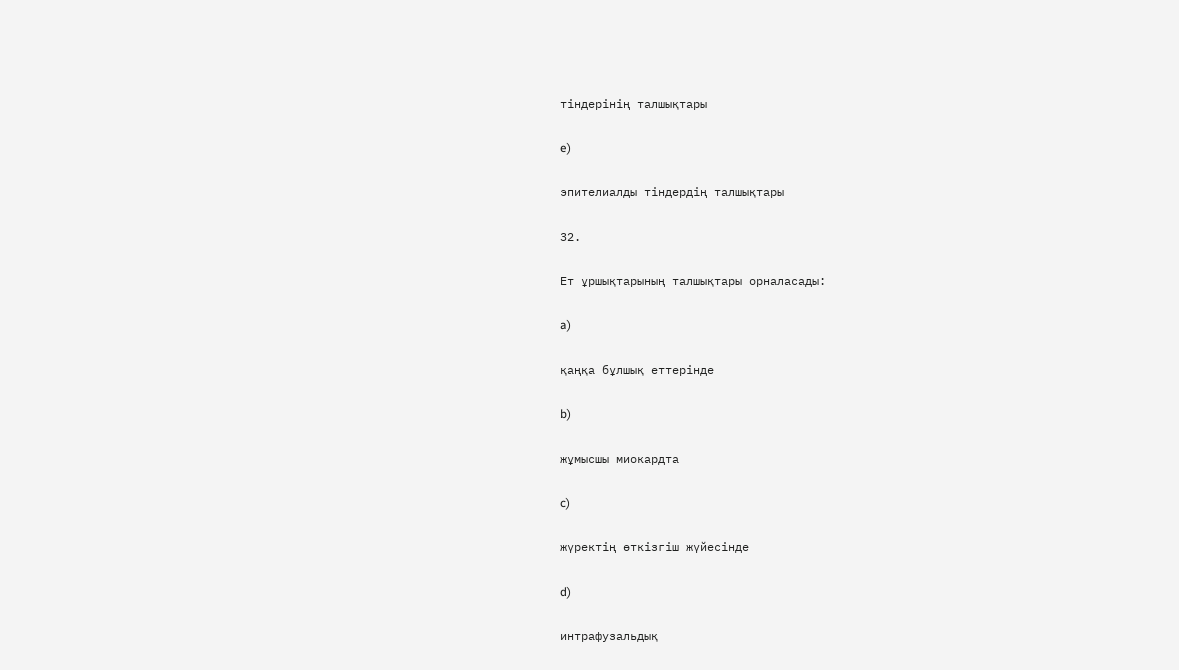тіндерінің талшықтары

e)

эпителиалды тіндердің талшықтары

32.

Ет ұршықтарының талшықтары орналасады:

a)

қаңқа бұлшық еттерінде

b)

жұмысшы миокардта

c)

жүректің өткізгіш жүйесінде

d)

интрафузальдық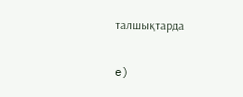талшықтарда

e)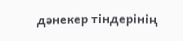дәнекер тіндерінің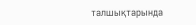талшықтарында